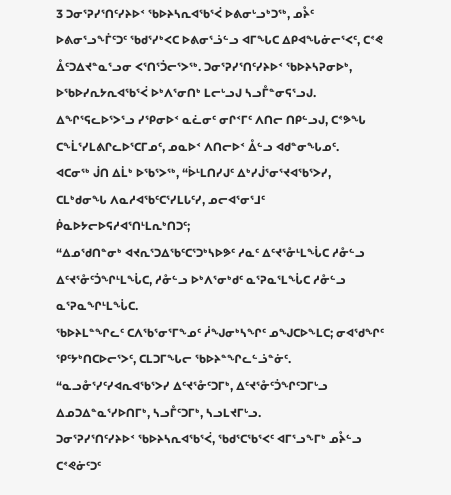3 ᑐᓂᕐᕈᓯᕐᑎᑦᓯᔨᐅᑉ ᖃᐅᔨᓴᕆᐊᖃᕐᐹ ᐅᕕᓂᒡᓗᒃᑐᖅ, ᓄᔧᑦ ᐅᕕᓂᕐᓗᖕᒦᑦᑐᑦ ᖃᑯᕐᓯᒃᐸᑕ ᐅᕕᓂᕐᓘᓪᓗ ᐊᒥᖓᑕ ᐃᑭᐊᖓᓃᓕᕐᐸᑦ, ᑕᕝᕙ ᐂᑦᑐᐃᔪᓐᓇᕐᓗᓂ ᐸᕐᑎᕐᑑᓕᕐᐳᖅ. ᑐᓂᕐᕈᓯᕐᑎᑦᓯᔨᐅᑉ ᖃᐅᔨᓴᕈᓂᐅᒃ, ᐅᖃᐅᓯᕆᔭᕆᐊᖃᕐᐹ ᐅᒃᐱᕐᓂᑎᒃ ᒪᓕᒡᓗᒍ ᓴᓗᒤᓐᓂᕋᕐᓗᒍ.
ᐃᖏᕐᕋᓚᐅᕐᐳᕐᓗ ᓯᕿᓂᐅᑉ ᓇᓛᓂᑦ ᓂᒋᑉᒥᑦ ᐱᑎᓕ ᑎᑭᓪᓗᒍ, ᑕᕝᕗᖓ ᑕᖕᒫᕐᓯᒪᕕᒋᓚᐅᕐᑕᒥᓄᑦ, ᓄᓇᐅᑉ ᐱᑎᓕᐅᑉ ᐂᓪᓗ ᐊᑯᓐᓂᖓᓄᑦ.
ᐊᑕᓂᖅ ᒎᑎ ᐃᒫᒃ ᐅᖃᕐᐳᖅ, “ᐆᒻᒪᑎᓯᒍᑦ ᐃᒃᓯᒎᕐᓂᕐᔪᐊᖃᕐᐳᓯ, ᑕᒪᒃᑯᓂᖓ ᐱᓇᓱᐊᖃᑦᑕᕐᓯᒪᒐᑦᓯ, ᓄᓕᐊᕐᓂᕐᒧᑦ ᑮᓇᐅᔭᓕᐅᕋᓱᐊᕐᑎᒻᒪᕆᒃᑎᑐᑦ;
“ᐃᓄᖁᑎᓐᓂᒃ ᐊᔪᕆᕐᑐᐃᖃᑦᑕᕐᑐᒃᓴᐅᕗᑦ ᓱᓇᑦ ᐃᑦᔪᕐᓁᒻᒪᖔᑕ ᓱᓁᓪᓗ ᐃᑦᔪᕐᓁᑦᑑᖏᒻᒪᖔᑕ, ᓱᓁᓪᓗ ᐅᒃᐱᕐᓂᒃᑯᑦ ᓇᕐᕈᓇᕐᒪᖔᑕ ᓱᓁᓪᓗ ᓇᕐᕈᓇᖏᒻᒪᖔᑕ.
ᖃᐅᔨᒪᓐᖏᓚᑦ ᑕᐱᖃᕐᓂᕐᒥᖕᓄᑦ ᓲᖑᓂᒃᓴᖏᑦ ᓄᖑᑕᐅᖕᒪᑕ; ᓂᐊᖁᖏᑦ ᕿᑦᔭᒃᑎᑕᐅᓕᕐᐳᑦ, ᑕᒪᑐᒥᖓᓕ ᖃᐅᔨᓐᖏᓚᓪᓘᓐᓃᑦ.
“ᓇᓗᓁᕐᓯᑦᓯᐊᕆᐊᖃᕐᐳᓯ ᐃᑦᔪᕐᓁᑦᑐᒥᒃ, ᐃᑦᔪᕐᓁᑦᑑᖏᑦᑐᒥᒡᓗ ᐃᓄᑐᐃᓐᓇᕐᓯᐅᑎᒥᒃ, ᓴᓗᒤᑦᑐᒥᒃ, ᓴᓗᒪᔪᒥᒡᓗ.
ᑐᓂᕐᕈᓯᕐᑎᑦᓯᔨᐅᑉ ᖃᐅᔨᓴᕆᐊᖃᕐᐹ, ᖃᑯᕐᑕᖃᕐᐸᑦ ᐊᒥᕐᓗᖕᒥᒃ ᓄᔧᓪᓗ ᑕᕝᕙᓃᑦᑐᑦ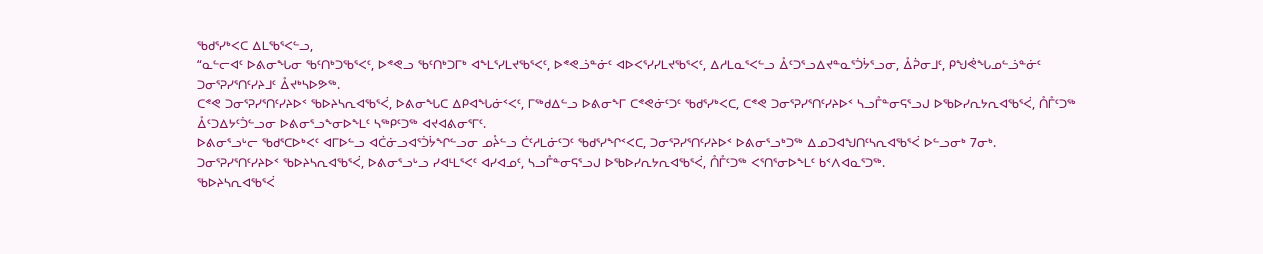ᖃᑯᕐᓯᒃᐸᑕ ᐃᒪᖃᕐᐸᓪᓗ,
“ᓇᓪᓕᐊᑦ ᐅᕕᓂᖓᓂ ᖃᑦᑎᒃᑐᖃᕐᐸᑦ, ᐅᕝᕙᓗ ᖃᑦᑎᒃᑐᒥᒃ ᐊᖕᒪᕐᓯᒪᔪᖃᕐᐸᑦ, ᐅᕝᕙᓘᓐᓃᑦ ᐊᐅᐸᕐᓯᓯᒪᔪᖃᕐᐸᑦ, ᐃᓱᒪᓇᕐᐸᓪᓗ ᐂᑦᑐᕐᓗᐃᔪᓐᓇᕐᑑᔮᕐᓗᓂ, ᐂᕉᓂᒧᑦ, ᑭᖑᕚᖓᓄᓪᓘᓐᓃᑦ ᑐᓂᕐᕈᓯᕐᑎᑦᓯᔨᒧᑦ ᐂᔪᒃᓴᐅᕗᖅ.
ᑕᕝᕙ ᑐᓂᕐᕈᓯᕐᑎᑦᓯᔨᐅᑉ ᖃᐅᔨᓴᕆᐊᖃᕐᐹ, ᐅᕕᓂᖓᑕ ᐃᑭᐊᖓᓃᑉᐸᑦ, ᒥᖅᑯᐃᓪᓗ ᐅᕕᓂᖕᒥ ᑕᕝᕙᓃᑦᑐᑦ ᖃᑯᕐᓯᒃᐸᑕ, ᑕᕝᕙ ᑐᓂᕐᕈᓯᕐᑎᑦᓯᔨᐅᑉ ᓴᓗᒤᓐᓂᕋᕐᓗᒍ ᐅᖃᐅᓯᕆᔭᕆᐊᖃᕐᐹ, ᑍᒤᑦᑐᖅ ᐂᑦᑐᐃᔭᑦᑑᓪᓗᓂ ᐅᕕᓂᕐᓗᖕᓂᐅᖕᒪᑦ ᓴᖅᑭᑦᑐᖅ ᐊᔪᐊᕕᓂᕐᒥᑦ.
ᐅᕕᓂᕐᓗᒡᓕ ᖃᑯᕐᑕᐅᒃᐸᑦ ᐊᒥᐅᓪᓗ ᐊᑖᓃᓗᐊᕐᑑᔮᖏᓪᓗᓂ ᓄᔧᓪᓗ ᑖᑦᓱᒪᓃᑦᑐᑦ ᖃᑯᕐᓯᖏᑉᐸᑕ, ᑐᓂᕐᕈᓯᕐᑎᑦᓯᔨᐅᑉ ᐅᕕᓂᕐᓗᒃᑐᖅ ᐃᓄᑐᐊᖑᑎᑦᓴᕆᐊᖃᕐᐹ ᐅᓪᓗᓂᒃ 7ᓂᒃ.
ᑐᓂᕐᕈᓯᕐᑎᑦᓯᔨᐅᑉ ᖃᐅᔨᓴᕆᐊᖃᕐᐹ, ᐅᕕᓂᕐᓗᒡᓗ ᓯᐊᒻᒪᕐᐸᑦ ᐊᓯᐊᓄᑦ, ᓴᓗᒤᓐᓂᕋᕐᓗᒍ ᐅᖃᐅᓯᕆᔭᕆᐊᖃᕐᐹ, ᑍᒤᑦᑐᖅ ᐸᕐᑎᕐᓂᐅᖕᒪᑦ ᑲᑉᐱᐊᓇᕐᑐᖅ.
ᖃᐅᔨᓴᕆᐊᖃᕐᐹ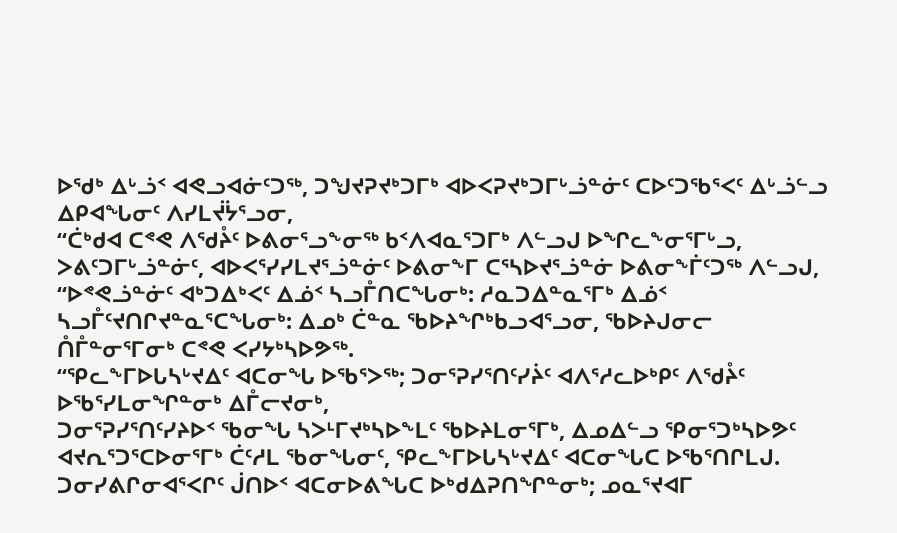ᐅᖁᒃ ᐃᒡᓘᑉ ᐊᕙᓗᐊᓃᑦᑐᖅ, ᑐᖑᔪᕈᔪᒃᑐᒥᒃ ᐊᐅᐸᕈᔪᒃᑐᒥᒡᓘᓐᓃᑦ ᑕᐅᑦᑐᖃᕐᐸᑦ ᐃᒡᓘᓪᓗ ᐃᑭᐊᖓᓂᑦ ᐱᓯᒪᔫᔮᕐᓗᓂ,
“ᑖᒃᑯᐊ ᑕᕝᕙ ᐱᖁᔧᑦ ᐅᕕᓂᕐᓗᖕᓂᖅ ᑲᑉᐱᐊᓇᕐᑐᒥᒃ ᐱᓪᓗᒍ ᐅᖏᓚᖕᓂᕐᒥᒡᓗ,
ᐳᕕᑦᑐᒥᒡᓘᓐᓃᑦ, ᐊᐅᐸᕐᓯᓯᒪᔪᕐᓘᓐᓃᑦ ᐅᕕᓂᖕᒥ ᑕᕐᓴᐅᔪᕐᓘᓐᓃ ᐅᕕᓂᖕᒦᑦᑐᖅ ᐱᓪᓗᒍ,
“ᐅᕝᕙᓘᓐᓃᑦ ᐊᒃᑐᐃᒃᐸᑦ ᐃᓅᑉ ᓴᓗᒤᑎᑕᖓᓂᒃ: ᓱᓇᑐᐃᓐᓇᕐᒥᒃ ᐃᓅᑉ ᓴᓗᒤᑦᔪᑎᒋᔪᓐᓇᕐᑕᖓᓂᒃ: ᐃᓄᒃ ᑖᓐᓇ ᖃᐅᔨᖏᒃᑲᓗᐊᕐᓗᓂ, ᖃᐅᔨᒍᓂᓕ ᑍᒤᓐᓂᕐᒥᓂᒃ ᑕᕝᕙ ᐸᓯᔭᒃᓴᐅᕗᖅ.
“ᕿᓚᖕᒥᐅᒐᓴᒡᔪᐃᑦ ᐊᑕᓂᖓ ᐅᖃᕐᐳᖅ; ᑐᓂᕐᕈᓯᕐᑎᑦᓯᔩᑦ ᐊᐱᕐᓱᓚᐅᒃᑭᑦ ᐱᖁᔧᑦ ᐅᖃᕐᓯᒪᓂᖏᓐᓂᒃ ᐃᒤᓕᔪᓂᒃ,
ᑐᓂᕐᕈᓯᕐᑎᑦᓯᔨᐅᑉ ᖃᓂᖓ ᓴᐳᒻᒥᔪᒃᓴᐅᖕᒪᑦ ᖃᐅᔨᒪᓂᕐᒥᒃ, ᐃᓄᐃᓪᓗ ᕿᓂᕐᑐᒃᓴᐅᕗᑦ ᐊᔪᕆᕐᑐᕐᑕᐅᓂᕐᒥᒃ ᑖᑦᓱᒪ ᖃᓂᖓᓂᑦ, ᕿᓚᖕᒥᐅᒐᓴᒡᔪᐃᑦ ᐊᑕᓂᖓᑕ ᐅᖃᕐᑎᒋᒪᒍ.
ᑐᓂᓯᕕᒋᓂᐊᕐᐸᒋᑦ ᒎᑎᐅᑉ ᐊᑕᓂᐅᕕᖓᑕ ᐅᒃᑯᐃᕈᑎᖏᓐᓂᒃ; ᓄᓇᕐᔪᐊᒥ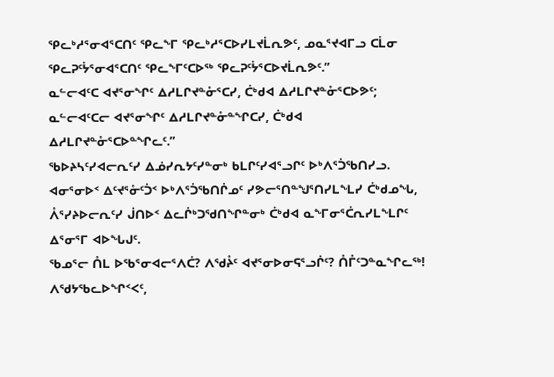ᕿᓚᒃᓱᕐᓂᐊᕐᑕᑎᑦ ᕿᓚᖕᒥ ᕿᓚᒃᓱᕐᑕᐅᓯᒪᔪᒫᕆᕗᑦ, ᓄᓇᕐᔪᐊᒥᓗ ᑕᒫᓂ ᕿᓚᕈᑦᔮᕐᓂᐊᕐᑕᑎᑦ ᕿᓚᖕᒥᑦᑕᐅᖅ ᕿᓚᕈᑦᔮᕐᑕᐅᔪᒫᕆᕗᑦ.”
ᓇᓪᓕᐊᑦᑕ ᐊᔪᕐᓂᖏᑦ ᐃᓱᒪᒋᔪᓐᓁᕐᑕᓯ, ᑖᒃᑯᐊ ᐃᓱᒪᒋᔪᓐᓁᕐᑕᐅᕗᑦ; ᓇᓪᓕᐊᑦᑕᓕ ᐊᔪᕐᓂᖏᑦ ᐃᓱᒪᒋᔪᓐᓁᓐᖏᑕᓯ, ᑖᒃᑯᐊ ᐃᓱᒪᒋᔪᓐᓁᕐᑕᐅᓐᖏᓚᑦ.”
ᖃᐅᔨᓴᑦᓯᐊᓕᕆᑦᓯ ᐃᓅᓯᕆᔭᑦᓯᓐᓂᒃ ᑲᒪᒋᑦᓯᐊᕐᓗᒋᑦ ᐅᒃᐱᕐᑑᖃᑎᓯᓗ. ᐊᓂᕐᓂᐅᑉ ᐃᑦᔪᕐᓁᑦᑑᑉ ᐅᒃᐱᕐᑑᖃᑎᒌᓄᑦ ᓯᕗᓕᕐᑎᓐᖑᕐᑎᓯᒪᖕᒪᓯ ᑖᒃᑯᓄᖓ, ᐰᕐᓯᔨᐅᓕᕆᑦᓯ ᒎᑎᐅᑉ ᐃᓚᒌᒃᑐᖁᑎᖏᓐᓂᒃ ᑖᒃᑯᐊ ᓇᖕᒥᓂᕐᑖᕆᓯᒪᖕᒪᒋᑦ ᐃᕐᓂᕐᒥ ᐊᐅᖓᒍᑦ.
ᖃᓄᕐᓕ ᑍᒪ ᐅᖃᕐᓂᐊᓕᕐᐱᑖ? ᐱᖁᔧᑦ ᐊᔪᕐᓂᐅᓂᕋᕐᓗᒌᑦ? ᑍᒤᑦᑐᓐᓇᖏᓚᖅ! ᐱᖁᔭᖃᓚᐅᖏᑉᐸᑦ,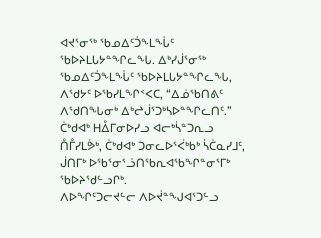ᐊᔪᕐᓂᖅ ᖃᓄᐃᑦᑑᖕᒪᖔᑦ ᖃᐅᔨᒪᒐᔭᓐᖏᓚᖓ. ᐃᒃᓯᒎᕐᓂᖅ ᖃᓄᐃᑦᑑᖕᒪᖔᑦ ᖃᐅᔨᒪᒐᔭᓐᖏᓚᖓ, ᐱᖁᔭᑦ ᐅᖃᓯᒪᖏᑉᐸᑕ, “ᐃᓅᖃᑎᕕᑦ ᐱᖁᑎᖓᓂᒃ ᐃᒃᖠᒎᕐᑐᒃᓴᐅᓐᖏᓚᑎᑦ.”
ᑖᒃᑯᐊᒃ ᕼᐂᒥᓂᐅᓯᓗ ᐊᓕᒃᓵᓐᑐᕆᓗ ᑍᒤᓯᒪᕘᒃ, ᑖᒃᑯᐊᒃ ᑐᓂᓚᐅᕐᐹᒃᑲᒃ ᓵᑖᓇᓯᒧᑦ, ᒎᑎᒥᒃ ᐅᖃᕐᓂᕐᓘᑎᖃᕆᐊᖃᖏᓐᓂᕐᒥᒃ ᖃᐅᔨᖁᓪᓗᒋᒃ.
ᐱᐅᖏᑦᑐᓕᔪᓪᓕ ᐱᐅᔫᓐᖑᐊᕐᑐᓪᓗ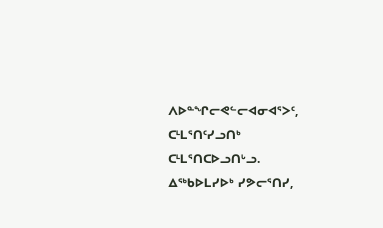ᐱᐅᓐᖏᓕᕙᓪᓕᐊᓂᐊᕐᐳᑦ, ᑕᒻᒪᕐᑎᑦᓯᓗᑎᒃ ᑕᒻᒪᕐᑎᑕᐅᓗᑎᒡᓗ.
ᐃᖅᑲᐅᒪᓯᐅᒃ ᓯᕗᓕᕐᑎᓯ,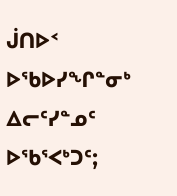ᒎᑎᐅᑉ ᐅᖃᐅᓯᖏᓐᓂᒃ ᐃᓕᑦᓯᓐᓄᑦ ᐅᖃᕐᐸᒃᑐᑦ;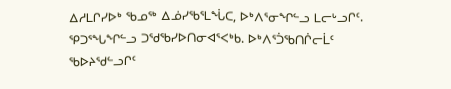ᐃᓱᒪᒋᓯᐅᒃ ᖃᓄᖅ ᐃᓅᓯᖃᕐᒪᖔᑕ, ᐅᒃᐱᕐᓂᖏᓪᓗ ᒪᓕᒡᓗᒋᑦ.
ᕿᑐᕐᖓᖏᓪᓗ ᑐᖁᖃᓯᐅᑎᓂᐊᕐᐸᒃᑲ. ᐅᒃᐱᕐᑑᖃᑎᒌᓕᒫᑦ ᖃᐅᔨᖁᓪᓗᒋᑦ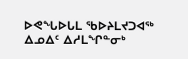ᐅᕙᖓᐅᒐᒪ ᖃᐅᔨᒪᔪᑐᐊᖅ ᐃᓄᐃᑦ ᐃᓱᒪᖏᓐᓂᒃ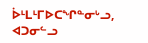ᐆᒻᒪᒻᒥᐅᑕᖏᓐᓂᒡᓗ, ᐊᑐᓂᓪᓗ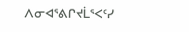ᐱᓂᐊᕐᕕᒋᔪᒫᕐᐸᑦᓯ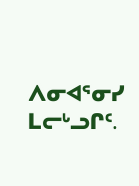ᐱᓂᐊᕐᓂᓯ ᒪᓕᒡᓗᒋᑦ.